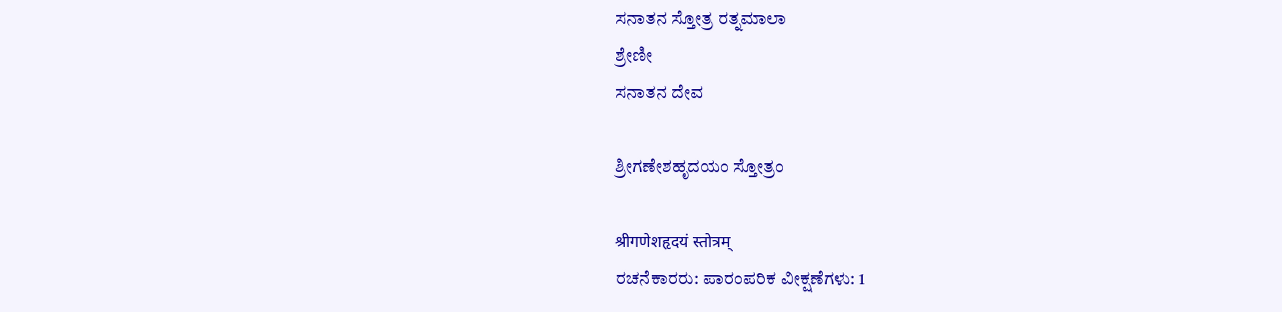ಸನಾತನ ಸ್ತೋತ್ರ ರತ್ನಮಾಲಾ
ಶ್ರೇಣೀ
ಸನಾತನ ದೇವ

ಶ್ರೀಗಣೇಶಹೃದಯಂ ಸ್ತೋತ್ರಂ

श्रीगणेशहृदयं स्तोत्रम्
ರಚನೆಕಾರರು: ಪಾರಂಪರಿಕ ವೀಕ್ಷಣೆಗಳು: 1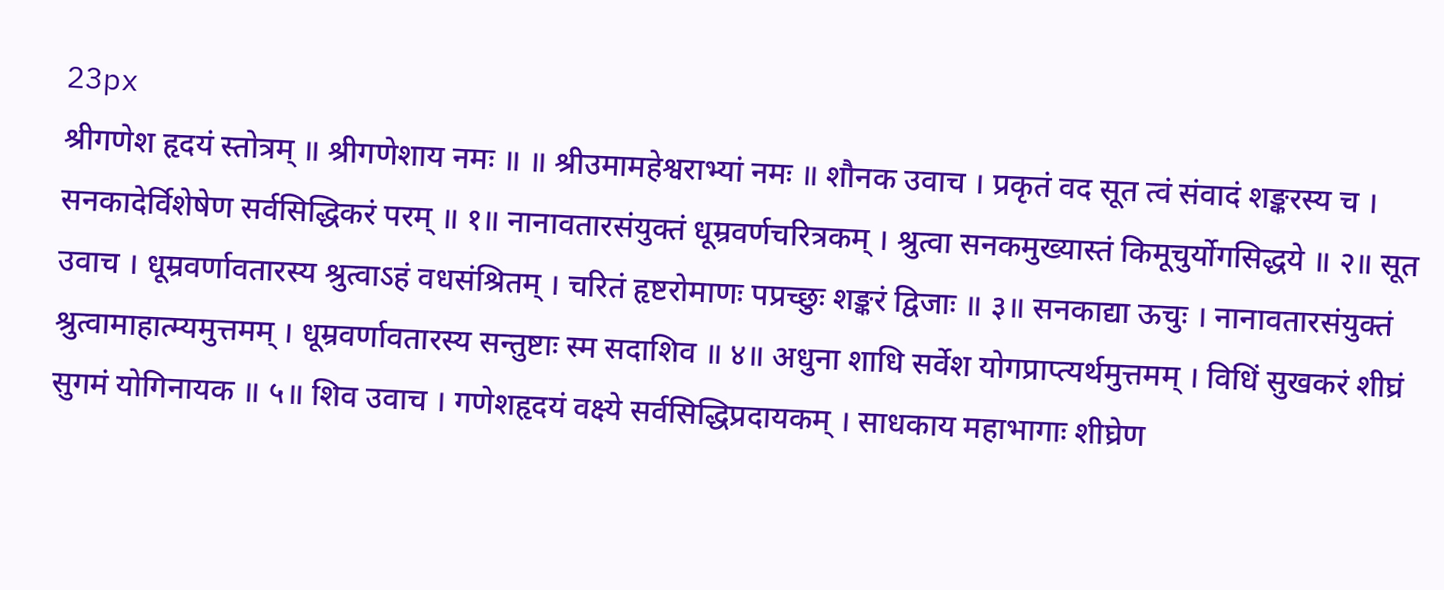23px
श्रीगणेश हृदयं स्तोत्रम् ॥ श्रीगणेशाय नमः ॥ ॥ श्रीउमामहेश्वराभ्यां नमः ॥ शौनक उवाच । प्रकृतं वद सूत त्वं संवादं शङ्करस्य च । सनकादेर्विशेषेण सर्वसिद्धिकरं परम् ॥ १॥ नानावतारसंयुक्तं धूम्रवर्णचरित्रकम् । श्रुत्वा सनकमुख्यास्तं किमूचुर्योगसिद्धये ॥ २॥ सूत उवाच । धूम्रवर्णावतारस्य श्रुत्वाऽहं वधसंश्रितम् । चरितं हृष्टरोमाणः पप्रच्छुः शङ्करं द्विजाः ॥ ३॥ सनकाद्या ऊचुः । नानावतारसंयुक्तं श्रुत्वामाहात्म्यमुत्तमम् । धूम्रवर्णावतारस्य सन्तुष्टाः स्म सदाशिव ॥ ४॥ अधुना शाधि सर्वेश योगप्राप्त्यर्थमुत्तमम् । विधिं सुखकरं शीघ्रं सुगमं योगिनायक ॥ ५॥ शिव उवाच । गणेशहृदयं वक्ष्ये सर्वसिद्धिप्रदायकम् । साधकाय महाभागाः शीघ्रेण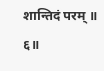शान्तिदं परम् ॥ ६॥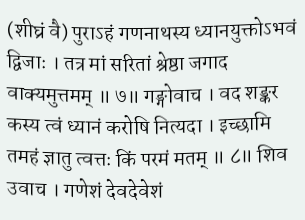(शीघ्रं वै) पुराऽहं गणनाथस्य ध्यानयुक्तोऽभवं द्विजाः । तत्र मां सरितां श्रेष्ठा जगाद वाक्यमुत्तमम् ॥ ७॥ गङ्गोवाच । वद शङ्कर कस्य त्वं ध्यानं करोषि नित्यदा । इच्छामि तमहं ज्ञातु त्वत्तः किं परमं मतम् ॥ ८॥ शिव उवाच । गणेशं देवदेवेशं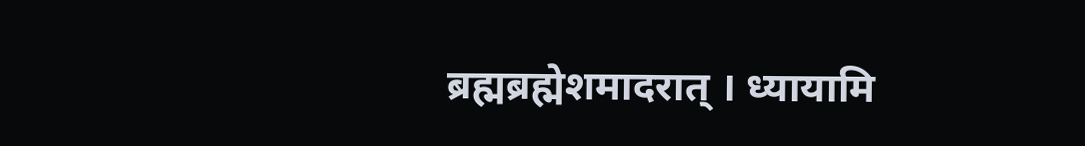ब्रह्मब्रह्मेशमादरात् । ध्यायामि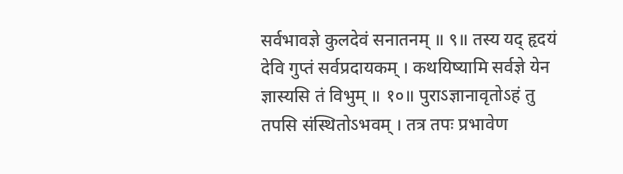सर्वभावज्ञे कुलदेवं सनातनम् ॥ ९॥ तस्य यद् हृदयं देवि गुप्तं सर्वप्रदायकम् । कथयिष्यामि सर्वज्ञे येन ज्ञास्यसि तं विभुम् ॥ १०॥ पुराऽज्ञानावृतोऽहं तु तपसि संस्थितोऽभवम् । तत्र तपः प्रभावेण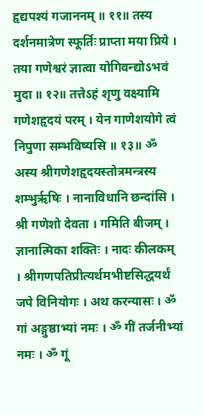हृद्यपश्यं गजाननम् ॥ ११॥ तस्य दर्शनमात्रेण स्फूर्तिः प्राप्ता मया प्रिये । तया गणेश्वरं ज्ञात्वा योगिवन्द्योऽभवं मुदा ॥ १२॥ तत्तेऽहं श‍ृणु वक्ष्यामि गणेशहृदयं परम् । येन गाणेशयोगे त्वं निपुणा सम्भविष्यसि ॥ १३॥ ॐ अस्य श्रीगणेशहृदयस्तोत्रमन्त्रस्य शम्भुरृषिः । नानाविधानि छन्दांसि । श्री गणेशो देवता । गमिति बीजम् । ज्ञानात्मिका शक्तिः । नादः कीलकम् । श्रीगणपतिप्रीत्यर्थमभीष्टसिद्धयर्थं जपे विनियोगः । अथ करन्यासः । ॐ गां अङ्गुष्ठाभ्यां नमः । ॐ गीं तर्जनीभ्यां नमः । ॐ गूं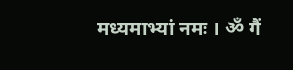मध्यमाभ्यां नमः । ॐ गैं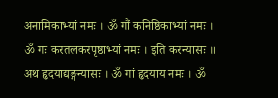अनामिकाभ्यां नमः । ॐ गौं कनिष्ठिकाभ्यां नमः । ॐ गः करतलकरपृष्ठाभ्यां नमः । इति करन्यासः ॥ अथ हृदयाद्यङ्गन्यासः । ॐ गां हृदयाय नमः । ॐ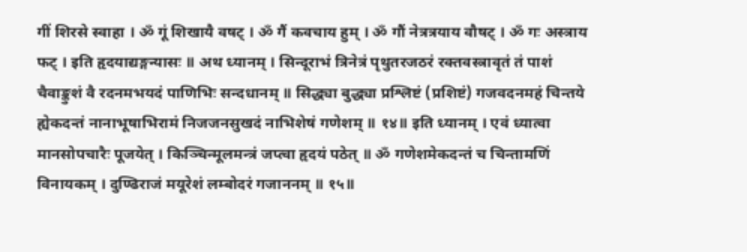गीं शिरसे स्वाहा । ॐ गूं शिखायै वषट् । ॐ गैं कवचाय हुम् । ॐ गौं नेत्रत्रयाय वौषट् । ॐ गः अस्त्राय फट् । इति हृदयाद्यङ्गन्यासः ॥ अथ ध्यानम् । सिन्दूराभं त्रिनेत्रं पृथुतरजठरं रक्तवस्त्रावृतं तं पाशं चैवाङ्कुशं वै रदनमभयदं पाणिभिः सन्दधानम् ॥ सिद्ध्या बुद्ध्या प्रश्लिष्टं (प्रशिष्टं) गजवदनमहं चिन्तये ह्येकदन्तं नानाभूषाभिरामं निजजनसुखदं नाभिशेषं गणेशम् ॥ १४॥ इति ध्यानम् । एवं ध्यात्वा मानसोपचारैः पूजयेत् । किञ्चिन्मूलमन्त्रं जप्त्वा हृदयं पठेत् ॥ ॐ गणेशमेकदन्तं च चिन्तामणिं विनायकम् । दुण्ढिराजं मयूरेशं लम्बोदरं गजाननम् ॥ १५॥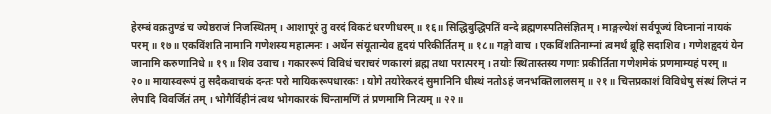हेरम्बं वक्रतुण्डं च ज्येष्ठराजं निजस्थितम् । आशापूरं तु वरदं विकटं धरणीधरम् ॥ १६॥ सिद्धिबुद्धिपतिं वन्दे ब्रह्मणस्पतिसंज्ञितम् । माङ्गल्येशं सर्वपूज्यं विघ्नानां नायकं परम् ॥ १७॥ एकविंशति नामानि गणेशस्य महात्मनः । अर्थेन संयूतान्येव हृदयं परिकीर्तितम् ॥ १८॥ गङ्गो वाच । एकविंशतिनाम्नां त्वमर्थं ब्रूहि सदाशिव । गणेशहृदयं येन जानामि करुणानिधे ॥ १९॥ शिव उवाच । गकाररूपं विविधं चराचरं णकारगं ब्रह्म तथा परात्परम् । तयोः स्थितास्तस्य गणाः प्रकीर्तिता गणेशमेकं प्रणमाम्यहं परम् ॥ २०॥ मायास्वरूपं तु सदैकवाचकं दन्तः परो मायिकरूपधारकः । योगे तयोरेकरदं सुमानिनि धीस्थं नतोऽहं जनभक्तिलालसम् ॥ २१॥ चित्तप्रकाशं विविधेषु संस्थं लिप्तं न लेपादि विवर्जितं तम् । भोगैर्विहीनं त्वथ भोगकारकं चिन्तामणिं तं प्रणमामि नित्यम् ॥ २२॥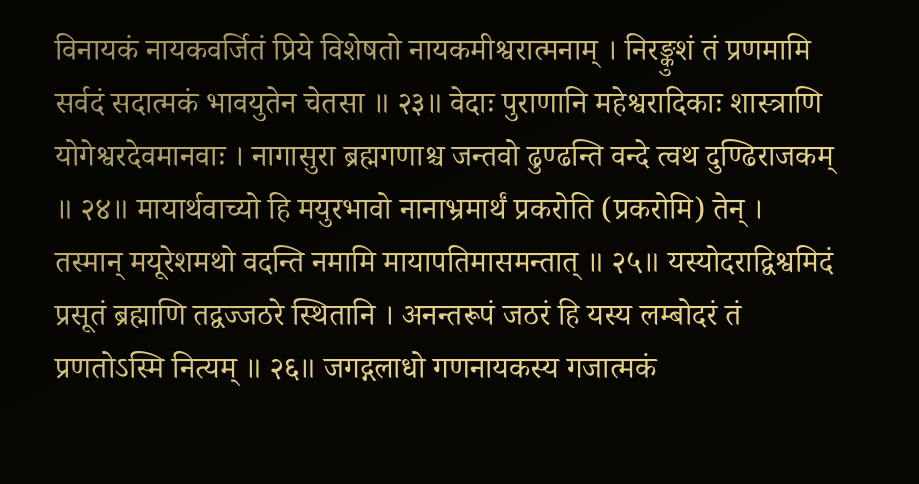विनायकं नायकवर्जितं प्रिये विशेषतो नायकमीश्वरात्मनाम् । निरङ्कुशं तं प्रणमामि सर्वदं सदात्मकं भावयुतेन चेतसा ॥ २३॥ वेदाः पुराणानि महेश्वरादिकाः शास्त्राणि योगेश्वरदेवमानवाः । नागासुरा ब्रह्मगणाश्च जन्तवो ढुण्ढन्ति वन्दे त्वथ दुण्ढिराजकम् ॥ २४॥ मायार्थवाच्यो हि मयुरभावो नानाभ्रमार्थं प्रकरोति (प्रकरोमि) तेन् । तस्मान् मयूरेशमथो वदन्ति नमामि मायापतिमासमन्तात् ॥ २५॥ यस्योदराद्विश्वमिदं प्रसूतं ब्रह्माणि तद्वज्जठरे स्थितानि । अनन्तरूपं जठरं हि यस्य लम्बोदरं तं प्रणतोऽस्मि नित्यम् ॥ २६॥ जगद्गलाधो गणनायकस्य गजात्मकं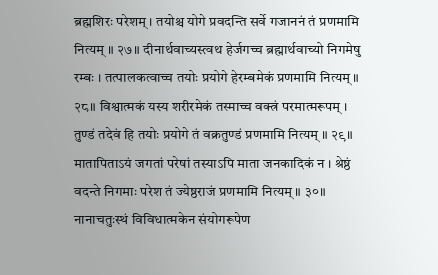ब्रह्मशिरः परेशम् । तयोश्च योगे प्रवदन्ति सर्वे गजाननं तं प्रणमामि नित्यम् ॥ २७॥ दीनार्थवाच्यस्त्वथ हेर्जगच्च ब्रह्मार्थवाच्यो निगमेषु रम्बः । तत्पालकत्वाच्च तयोः प्रयोगे हेरम्बमेकं प्रणमामि नित्यम् ॥ २८॥ विश्वात्मकं यस्य शरीरमेकं तस्माच्च वक्त्रं परमात्मरूपम् । तुण्डं तदेवं हि तयोः प्रयोगे तं वक्रतुण्डं प्रणमामि नित्यम् ॥ २९॥ मातापिताऽयं जगतां परेषां तस्याऽपि माता जनकादिकं न । श्रेष्ठं वदन्ते निगमाः परेश तं ज्येष्ठराजं प्रणमामि नित्यम् ॥ ३०॥ नानाचतुःस्थं विविधात्मकेन संयोगरूपेण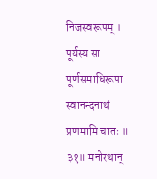निजस्वरूपम् । पूर्यस्य सा पूर्णसमाधिरूपा स्वानन्दनाथं प्रणमामि चातः ॥ ३१॥ मनोरथान्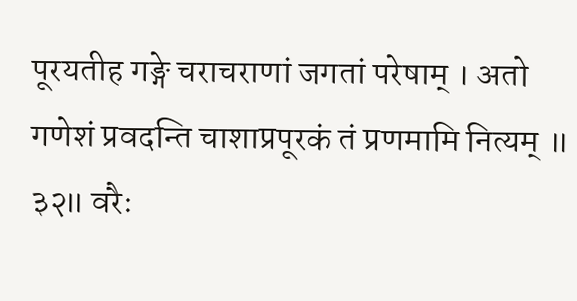पूरयतीह गङ्गे चराचराणां जगतां परेषाम् । अतो गणेशं प्रवदन्ति चाशाप्रपूरकं तं प्रणमामि नित्यम् ॥ ३२॥ वरैः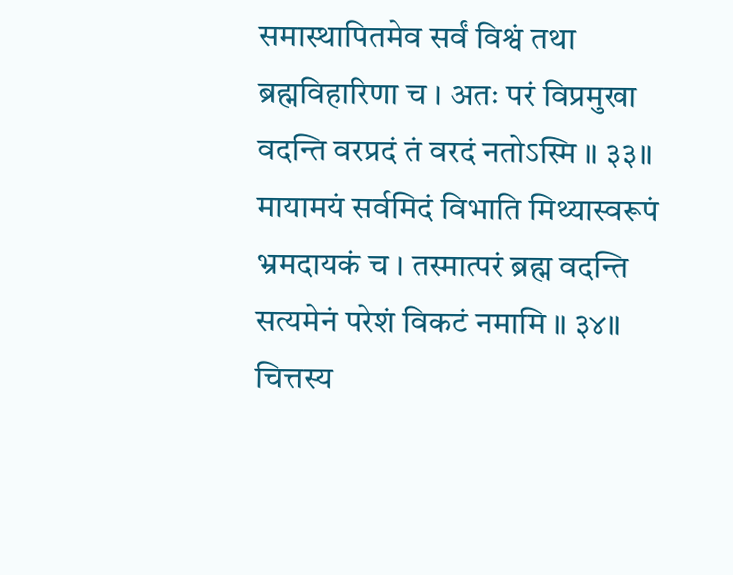समास्थापितमेव सर्वं विश्वं तथा ब्रह्मविहारिणा च । अतः परं विप्रमुखा वदन्ति वरप्रदं तं वरदं नतोऽस्मि ॥ ३३॥ मायामयं सर्वमिदं विभाति मिथ्यास्वरूपं भ्रमदायकं च । तस्मात्परं ब्रह्म वदन्ति सत्यमेनं परेशं विकटं नमामि ॥ ३४॥ चित्तस्य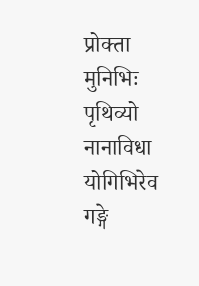प्रोक्ता मुनिभिः पृथिव्यो नानाविधा योगिभिरेव गङ्गे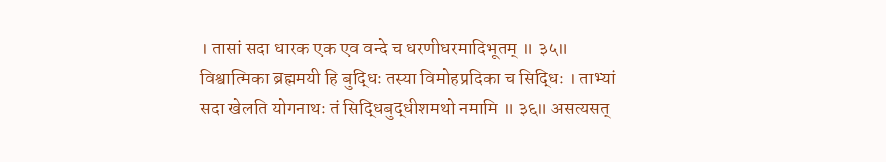। तासां सदा धारक एक एव वन्दे च धरणीधरमादिभूतम् ॥ ३५॥ विश्वात्मिका ब्रह्ममयी हि बुद्धिः तस्या विमोहप्रदिका च सिद्धिः । ताभ्यां सदा खेलति योगनाथः तं सिद्धिबुद्धीशमथो नमामि ॥ ३६॥ असत्यसत्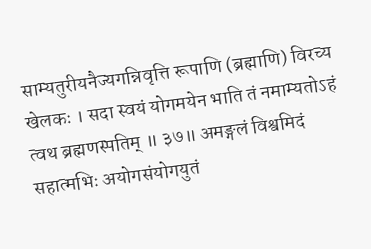साम्यतुरीयनैज्यगन्निवृत्ति रूपाणि (ब्रह्माणि) विरच्य खेलकः । सदा स्वयं योगमयेन भाति तं नमाम्यतोऽहं त्वथ ब्रह्मणस्पतिम् ॥ ३७॥ अमङ्गलं विश्वमिदं सहात्मभिः अयोगसंयोगयुतं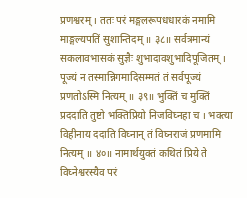प्रणश्वरम् । ततः परं मङ्गलरूपधधारकं नमामि माङ्गल्यपतिं सुशान्तिदम् ॥ ३८॥ सर्वत्रमान्यं सकलावभासकं सुज्ञैः शुभादावशुभादिपूजितम् । पूज्यं न तस्मान्निगमादिसम्मतं तं सर्वपूज्यं प्रणतोऽस्मि नित्यम् ॥ ३९॥ भुक्तिं च मुक्तिं प्रददाति तुष्टो भक्तिप्रियो निजविघ्नहा च । भक्त्या विहीनाय ददाति विघ्नान् तं विघ्नराजं प्रणमामि नित्यम् ॥ ४०॥ नामार्थयुक्तं कथितं प्रिये ते विघ्नेश्वरस्यैव परं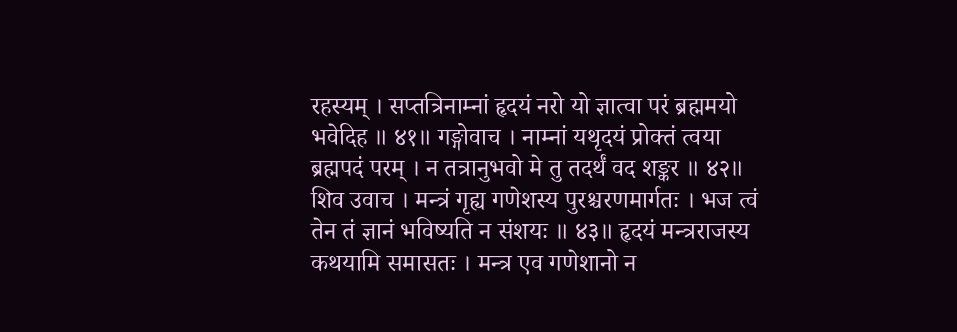रहस्यम् । सप्तत्रिनाम्नां हृदयं नरो यो ज्ञात्वा परं ब्रह्ममयो भवेदिह ॥ ४१॥ गङ्गोवाच । नाम्नां यथृदयं प्रोक्तं त्वया ब्रह्मपदं परम् । न तत्रानुभवो मे तु तदर्थं वद शङ्कर ॥ ४२॥ शिव उवाच । मन्त्रं गृह्य गणेशस्य पुरश्चरणमार्गतः । भज त्वं तेन तं ज्ञानं भविष्यति न संशयः ॥ ४३॥ हृदयं मन्त्रराजस्य कथयामि समासतः । मन्त्र एव गणेशानो न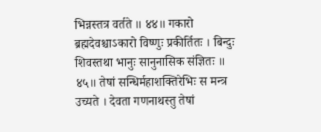भिन्नस्तत्र वर्तते ॥ ४४॥ गकारो ब्रह्मदेवश्चाऽकारो विष्णुः प्रकीर्तितः । बिन्दुः शिवस्तथा भानुः सानुनासिक संज्ञितः ॥ ४५॥ तेषां सन्धिर्महाशक्तिरेभिः स मन्त्र उच्यते । देवता गणनाथस्तु तेषां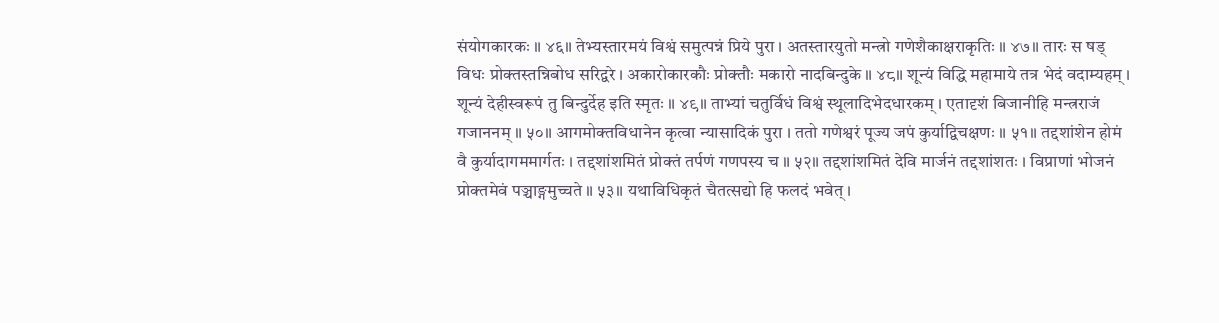संयोगकारकः ॥ ४६॥ तेभ्यस्तारमयं विश्वं समुत्पन्नं प्रिये पुरा । अतस्तारयुतो मन्त्रो गणेशैकाक्षराकृतिः ॥ ४७॥ तारः स षड् विधः प्रोक्तस्तन्निबोध सरिद्वरे । अकारोकारकौः प्रोक्तौः मकारो नादबिन्दुके ॥ ४८॥ शून्यं विद्धि महामाये तत्र भेदं वदाम्यहम् । शून्यं देहीस्वरूपं तु बिन्दुर्देह इति स्मृतः ॥ ४९॥ ताभ्यां चतुर्विधं विश्वं स्थूलादिभेदधारकम् । एतादृशं बिजानीहि मन्त्रराजं गजाननम् ॥ ५०॥ आगमोक्तविधानेन कृत्वा न्यासादिकं पुरा । ततो गणेश्वरं पूज्य जपं कुर्याद्विचक्षणः ॥ ५१॥ तद्दशांशेन होमं वै कुर्यादागममार्गतः । तद्दशांशमितं प्रोक्तं तर्पणं गणपस्य च ॥ ५२॥ तद्दशांशमितं देवि मार्जनं तद्दशांशतः । विप्राणां भोजनं प्रोक्तमेवं पञ्चाङ्गमुच्चते ॥ ५३॥ यथाविधिकृतं चैतत्सद्यो हि फलदं भवेत् ।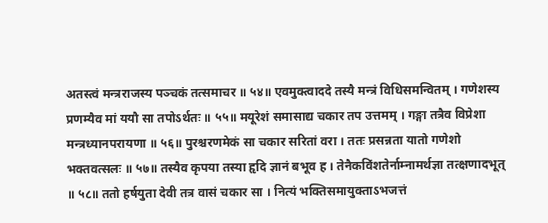अतस्त्वं मन्त्रराजस्य पञ्चकं तत्समाचर ॥ ५४॥ एवमुक्त्वाददे तस्यै मन्त्रं विधिसमन्वितम् । गणेशस्य प्रणम्यैव मां ययौ सा तपोऽर्थतः ॥ ५५॥ मयूरेशं समासाद्य चकार तप उत्तमम् । गङ्गा तत्रैव विप्रेशा मन्त्रध्यानपरायणा ॥ ५६॥ पुरश्चरणमेकं सा चकार सरितां वरा । ततः प्रसन्नता यातो गणेशो भक्तवत्सलः ॥ ५७॥ तस्यैव कृपया तस्या हृदि ज्ञानं बभूव ह । तेनैकविंशतेर्नाम्नामर्थज्ञा तत्क्षणादभूत् ॥ ५८॥ ततो हर्षयुता देवी तत्र वासं चकार सा । नित्यं भक्तिसमायुक्ताऽभजत्तं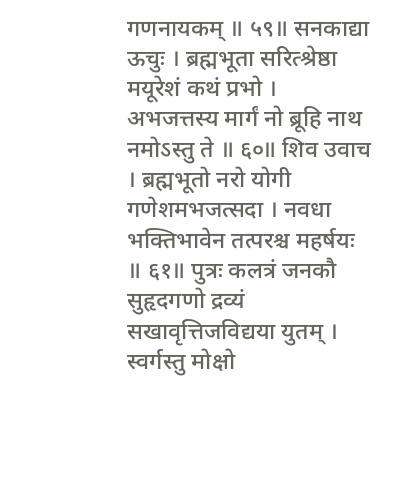गणनायकम् ॥ ५९॥ सनकाद्या ऊचुः । ब्रह्मभूता सरित्श्रेष्ठा मयूरेशं कथं प्रभो । अभजत्तस्य मार्गं नो ब्रूहि नाथ नमोऽस्तु ते ॥ ६०॥ शिव उवाच । ब्रह्मभूतो नरो योगी गणेशमभजत्सदा । नवधा भक्तिभावेन तत्परश्च महर्षयः ॥ ६१॥ पुत्रः कलत्रं जनकौ सुहृदगणो द्रव्यं सखावृत्तिजविद्यया युतम् । स्वर्गस्तु मोक्षो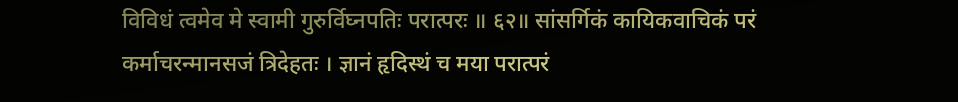विविधं त्वमेव मे स्वामी गुरुर्विघ्नपतिः परात्परः ॥ ६२॥ सांसर्गिकं कायिकवाचिकं परं कर्माचरन्मानसजं त्रिदेहतः । ज्ञानं हृदिस्थं च मया परात्परं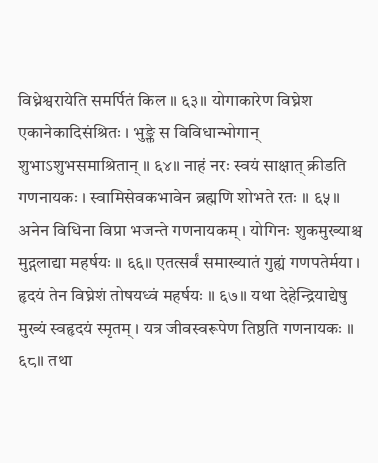विध्नेश्वरायेति समर्पितं किल ॥ ६३॥ योगाकारेण विघ्नेश एकानेकादिसंश्रितः । भुङ्क्ते स विविधान्भोगान् शुभाऽशुभसमाश्रितान् ॥ ६४॥ नाहं नरः स्वयं साक्षात् क्रीडति गणनायकः । स्वामिसेवकभावेन ब्रह्मणि शोभते रतः ॥ ६५॥ अनेन विधिना विप्रा भजन्ते गणनायकम् । योगिनः शुकमुख्याश्च मुद्गलाद्या महर्षयः ॥ ६६॥ एतत्सर्वं समाख्यातं गुह्यं गणपतेर्मया । हृदयं तेन विघ्नेशं तोषयध्वं महर्षयः ॥ ६७॥ यथा देहेन्द्रियाद्येषु मुख्यं स्वहृदयं स्मृतम् । यत्र जीवस्वरूपेण तिष्ठति गणनायकः ॥ ६८॥ तथा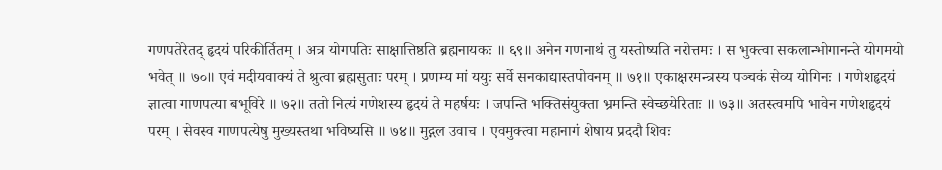गणपतेरेतद् हृदयं परिकीर्तितम् । अत्र योगपतिः साक्षात्तिष्ठति ब्रह्मनायकः ॥ ६९॥ अनेन गणनाथं तु यस्तोष्यति नरोत्तमः । स भुक्त्वा सकलान्भोगानन्ते योगमयो भवेत् ॥ ७०॥ एवं मदीयवाक्यं ते श्रुत्वा ब्रह्मसुताः परम् । प्रणम्य मां ययुः सर्वे सनकाद्यास्तपोवनम् ॥ ७१॥ एकाक्षरमन्त्रस्य पञ्चकं सेव्य योगिनः । गणेशहृदयं ज्ञात्वा गाणपत्या बभूविरे ॥ ७२॥ ततो नित्यं गणेशस्य हृदयं ते महर्षयः । जपन्ति भक्तिसंयुक्ता भ्रमन्ति स्वेच्छयेरिताः ॥ ७३॥ अतस्त्वमपि भावेन गणेशहृदयं परम् । सेवस्व गाणपत्येषु मुख्यस्तथा भविष्यसि ॥ ७४॥ मुद्गल उवाच । एवमुक्त्वा महानागं शेषाय प्रददौ शिवः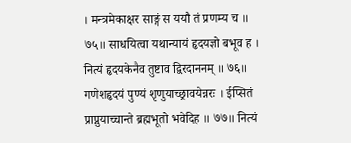। मन्त्रमेकाक्षर साङ्गं स ययौ तं प्रणम्य च ॥ ७५॥ साधयित्वा यथान्यायं हृदयज्ञो बभूव ह । नित्यं हृदयकेनैव तुष्टाव द्विरदाननम् ॥ ७६॥ गणेशहृदयं पुण्यं श‍ृणुयाच्छ्रावयेन्नरः । ईप्सितं प्राप्नुयाच्चान्ते ब्रह्मभूतो भवेदिह ॥ ७७॥ नित्यं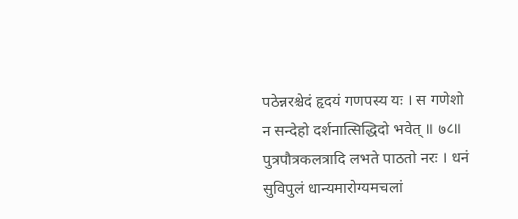पठेन्नरश्चेदं हृदयं गणपस्य यः । स गणेशो न सन्देहो दर्शनात्सिद्धिदो भवेत् ॥ ७८॥ पुत्रपौत्रकलत्रादि लभते पाठतो नरः । धनं सुविपुलं धान्यमारोग्यमचलां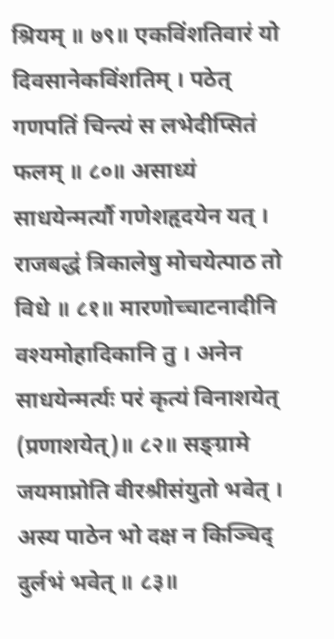श्रियम् ॥ ७९॥ एकविंशतिवारं यो दिवसानेकविंशतिम् । पठेत् गणपतिं चिन्त्यं स लभेदीप्सितं फलम् ॥ ८०॥ असाध्यं साधयेन्मर्त्यौ गणेशहृदयेन यत् । राजबद्धं त्रिकालेषु मोचयेत्पाठ तो विधे ॥ ८१॥ मारणोच्चाटनादीनि वश्यमोहादिकानि तु । अनेन साधयेन्मर्त्यः परं कृत्यं विनाशयेत् (प्रणाशयेत्)॥ ८२॥ सङ्ग्रामे जयमाप्नोति वीरश्रीसंयुतो भवेत् । अस्य पाठेन भो दक्ष न किञ्चिद् दुर्लभं भवेत् ॥ ८३॥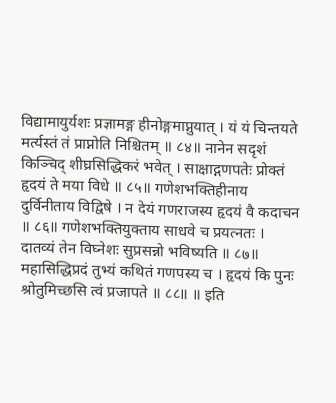विद्यामायुर्यशः प्रज्ञामङ्ग हीनोङ्गमाप्नुयात् । यं यं चिन्तयते मर्त्यस्तं तं प्राप्नोति निश्चितम् ॥ ८४॥ नानेन सदृशं किञ्चिद् शीघ्रसिद्धिकरं भवेत् । साक्षाद्गणपतेः प्रोक्तं हृदयं ते मया विधे ॥ ८५॥ गणेशभक्तिहीनाय दुर्विनीताय विद्विषे । न देयं गणराजस्य हृदयं वै कदाचन ॥ ८६॥ गणेशभक्तियुक्ताय साधवे च प्रयत्नतः । दातव्यं तेन विघ्नेशः सुप्रसन्नो भविष्यति ॥ ८७॥ महासिद्धिप्रदं तुभ्यं कथितं गणपस्य च । हृदयं कि पुनः श्रोतुमिच्छसि त्वं प्रजापते ॥ ८८॥ ॥ इति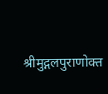श्रीमुद्गलपुराणोक्त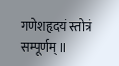गणेशहृदयं स्तोत्रं सम्पूर्णम् ॥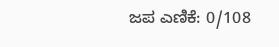ಜಪ ಎಣಿಕೆ: 0/108